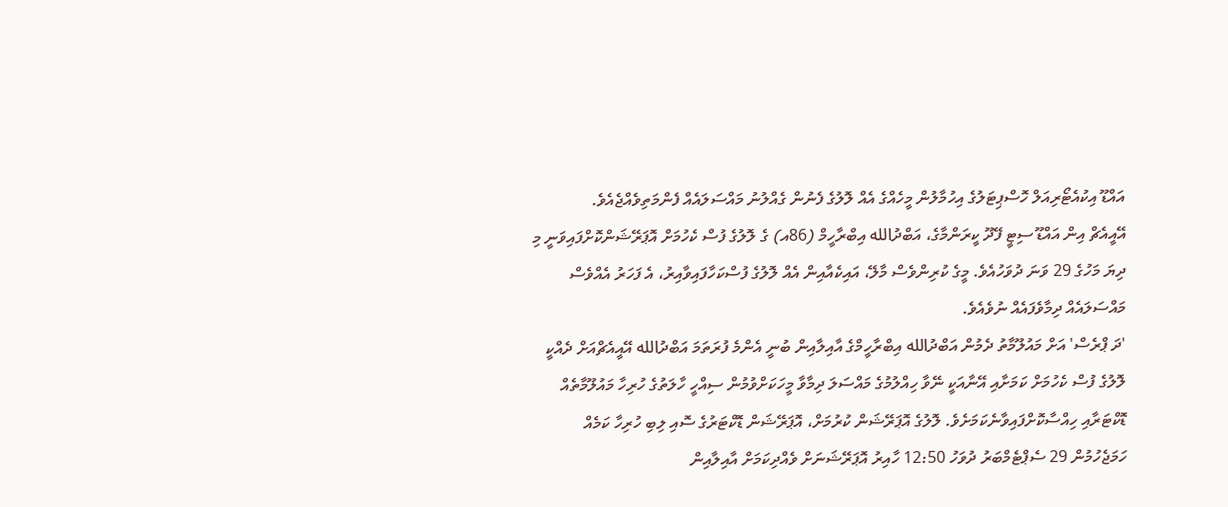އައްޑޫ އިކުއެޓޯރިއަލް ހޮސްޕިޓަލުގެ އިހުމާލުން މީހެއްގެ އެއް ލޮލުގެ ފެނުން ގެއްލުނު މައްސަލައެއް ފެންމަތިވެއްޖެއެވެ.
އޭއީއެޗް އިން އައްޑޫ ސިޓީ ފޭދޫ ކީރަންމާގެ، އަބްދުالله އިބްރާހީމް (86އ) ގެ ލޮލުގެ ފުސް ކެހުމަށް އޮޕަރޭޝަންކޮށްފައިވަނީ މި ދިޔަ މަހުގެ 29 ވަނަ ދުވަހުއެވެ. މީގެ ކުރިންވެސް މާލޭ، އައިކެއާއިން އެއް ލޮލުގެ ފުސްކަހާފައިވާއިރު، އެ ފަހަރު އެއްވެސް މައްސަލައެއް ދިމާވެފައެއް ނުވެއެވެ.
'ދަ ޕްރެސް' އަށް މައުލޫމާތު ދެމުން އަބްދުالله އިބްރާހީމްގެ އާއިލާއިން ބުނީ އެންމެ ފުރަތަމަ އަބްދުالله އޭއީއެޗްއަށް ދެއްކީ ލޮލުގެ ފުސް ކެހުމަށް ކަމަށާއި އޭނާއަކީ ނޭވާ ހިއްލުމުގެ މައްސަލަ ދިމާވާ މީހަކަށްވުމުން ސިއްހީ ހާލަތުގެ ހުރިހާ މައުލޫމާތެއް ޑޮކްޓަރާއި ހިއްސާކޮށްފައިވާނެކަމަށެވެ. ލޮލުގެ އޮޕަރޭޝަން ކުރުމަށް، އޮޕަރޭޝަން ޑޮކްޓަރުގެ ސޮއި ލިބި ހުރިހާ ކަމެއް ހަމަޖެހުމުން 29 ސެޕްޓެމްބަރު ދުވަހު 12:50 ހާއިރު އޮޕަރޭޝަނަށް ވެއްދިކަމަށް އާއިލާއިން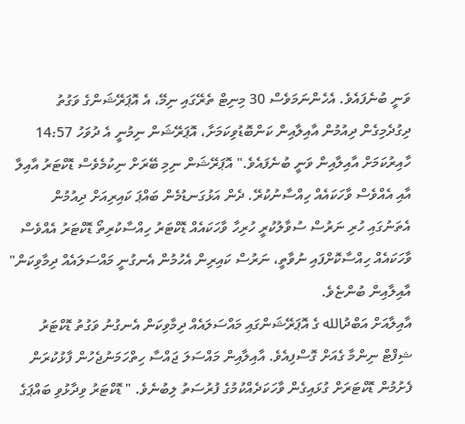ވަނީ ބުނެފައެވެ. އެހެންނަމަވެސް 30 މިނިޓް ތެރޭގައި ނިމޭ، އެ އޮޕަރޭޝަންގެ ވަގުތު ދިގުދެމިގެން ދިއުމުން އާއިލާއިން ކަންބޮޑުވިކަމަށާ، އޮޕަރޭޝަން ނިމުނީ އެ ދުވަހު 14:57 ހާއިރުކަމަށް އާއިލާއިން ވަނީ ބުނެފައެވެ." އޮޕަރޭޝަން ނިމި ބޭރަށް ނިކުމެވެސް ޑޮކްޓަރު އާއިލާ އާއި އެއްވެސް ވާހަކައެއް ހިއްސާނުކުރޭ. ދެން އަޅުގަނޑުމެން ބައްޕަ ކައިރިއަށް ދިއުމުން އެތަނުގައި ހުރި ނަރުސް ސުވާލުކުރީ ހުރިހާ ވާހަކައެއް ޑޮކްޓަރު ހިއްސާކުރިތޯ ޑޮކްޓަރު އެއްވެސް ވާހަކައެއް ހިއްސާކޮށްފައި ނުވާތީ، ނަރުސް ކައިރިން އެހުމުން އެނގުނީ މައްސަލައެއް ދިމާވިކަން" އާއިލާއިން ބުންޏެވެ.
އާއިލާއަށް އަބްދުالله ގެ އޮޕަރޭޝަންގައި މައްސަލައެއް ދިމާވިކަން އެނގުނު ވަގުތު ޑޮކްޓަރު ޝިފްޓް ނިންމާ ގެއަށް ގޮސްފިއެވެ. އާއިލާއިން މައްސަލަ ޖައްސާ ހިތްހަމަނުޖެހުން ފާޅުކުރަން ފެށުމުން ޑޮކްޓަރަށް ގުޅައިގެން ވާހަކަދެއްކުމުގެ ފުރުސަތު ލިބުނެވެ. " ޑޮކްޓަރު ވިދާޅުވި ބައްޕަގެ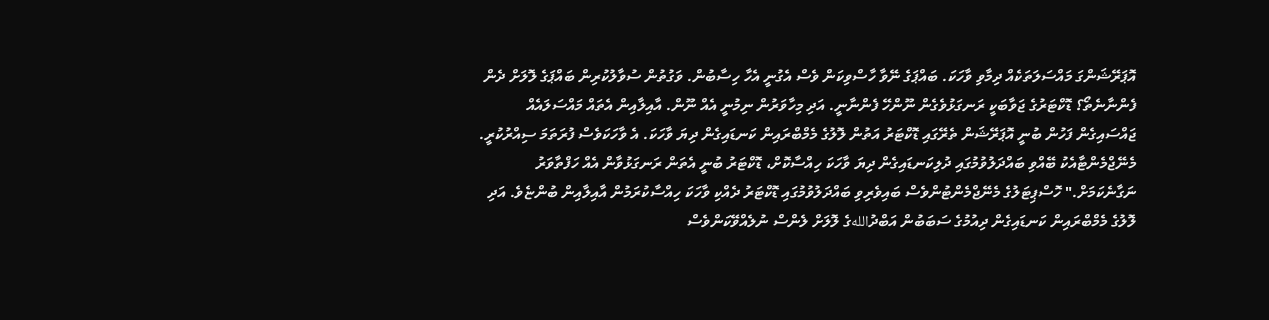އޮޕަރޭޝަންގަ މައްސަލަތަކެއް ދިމާވި ވާހަކަ. ބައްޕަގެ ނޭވާ ހާސްވިކަން ވެސް އެގުނީ އެހާ ހިސާބުން. ވަގުތުން ސުވާލުކުރިން ބައްޕަގެ ލޮލަށް ދެން ފެންނާނެތޯ؟ ޑޮކްޓަރުގެ ޖަވާބަކީ ރަނގަޅުވެގެން ނޫންހޭ ފެންނާނީ. އަދި މިހާވަރުން ނިމުނީ އެއް ނޫން. އާއިލާއިން އެތައް މައްސަލައެއް ޖައްސައިގެން ފަހުން ބުނީ އޮޕަރޭޝަން ތެރޭގައި ޑޮކްޓަރު އަތުން ލޮލުގެ މެމްބްރައިން ކަނޑައިގެން ދިޔަ ވާހަކަ. އެ ވާހަކަވެސް ފުރަތަމަ ސިއްރުކުރީ. މެނޭޖްމެންޓާއެކު ބޭއްވި ބައްދަލުވުމުގައި ދުލިކަނޑައިގެން ދިޔަ ވާހަކަ ހިއްސާކޮށް، ޑޮކްޓަރު ބުނީ އެތަން ރަނގަޅުވާން އެއް ހަފްތާވަރު ނަގާނެކަމަށް." ހޮސްޕިޓަލުގެ މެނޭޖްމެންޓުންވެސް ބައިވެރިވި ބައްދަލުވުމުގައި ޑޮކްޓަރު ދެއްކި ވާހަކަ ހިއްސާކުރަމުން އާއިލާއިން ބުންޏެވެ. އަދި ލޮލުގެ މެމްބްރައިން ކަނޑައިގެން ދިއުމުގެ ސަބަބުން އަބްދުاللهގެ ލޮލަށް ލެންސް ނުލެއްވޭކަންވެސް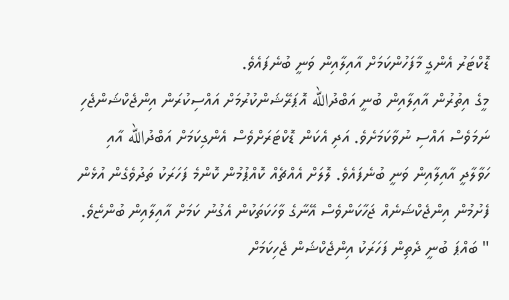ޑޮކްޓަރު އެންގީ މާފަހުންކަމަށް އާއިލާއިން ވަނީ ބުނެފައެވެ.
މީގެ އިތުރުން އާއިލާއިން ބުނީ އަބްދުالله އޮޕަރޭޝަންކުރުމަށް އައްސިކުރަން އިންޖެކްޝަންޖެހި ނަމަވެސް އައްސި ނުވާކަމަށެވެ. އަދި އެކަން ޑޮކްޓަރަށްވެސް އެންގިކަމަށް އަބްދުالله އާއި ހަވާލާދީ އާއިލާއިން ވަނީ ބުނެފައެވެ. ލޮލަށް އެއްޗެއް ކޮއްޕުމުން ކޮންމެ ފަހަރަކު ތަދުވެގެން އުޅެން ފެށުމުން އިންޖެކްޝަނެއް ޖަހާކަންވެސް އޭނާގެ ވާހަކަތަކުން އެގުނު ކަމަށް އާއިލާއިން ބުންޏެވެ. " ބައްޕަ ބުނީ ދެތިން ފަހަރަކު އިންޖެކްޝަން ޖެހިކަމަށް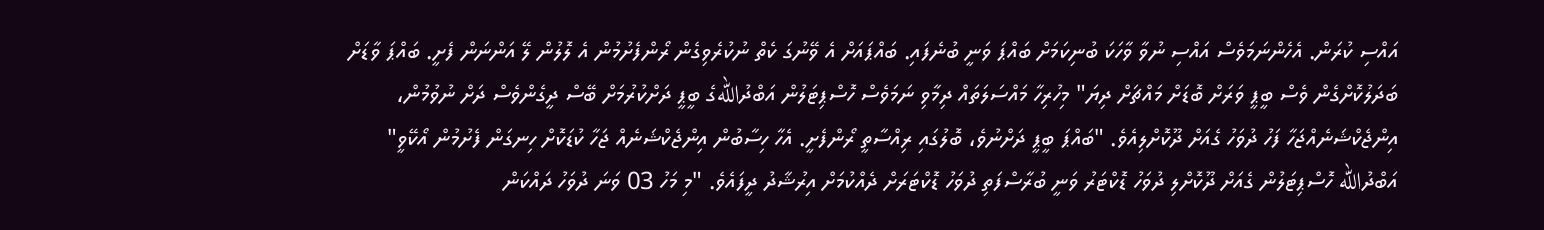އައްސި ކުރަން. އެހެންނަމަވެސް އައްސި ނުވާ ވާހަކަ ބުނިކަމަށް ބައްޕަ ވަނީ ބުނެފައި. ބައްޕައަށް އެ ވޭނުގަ ކެތް ނުކުރެވިގެން ރޯންފެށުމުން އެ ލޮލުން ލޭ އަންނަން ފެށީ. ބައްޕަ ވާޑަށް ބަދަލުކޮށްގެން ވެސް ބީޕީ ވަރަށް ބޮޑަށް މައްޗަށް ދިޔަ" މިހުރިހާ މައްސަލަތައް ދިމާވި ނަމަވެސް ހޮސްޕިޓަލުން އަބްދުاللهގެ ބީޕީ ދަށްކުރުމަށް ބޭސް ދީގެންވެސް ދަށް ނުވުމުން، އިންޖެކްޝަނެއްޖަހާ ފަހު ދުވަހު ގެއަށް ދޫކޮށްލިއެވެ. "ބައްޕަ ބީޕީ ދަށްނުވެ، ބޮލުގައި ރިއްސާތީ ރޯންފެށީ. އެހާ ހިސާބުން އިންޖެކްޝަނެއް ޖަހާ ކުޑަކޮށް ހިނގަން ފެށުމުން އޯކޭވީ"
އަބްދުالله ހޮސްޕިޓަލުން ގެއަށް ދޫކޮށްލި ދުވަހު ޑޮކްޓަރު ވަނީ ބުރާސްފަތި ދުވަހު ޑޮކްޓަރަށް ދެއްކުމަށް އިރުޝާދު ދީފައެވެ. "މި މަހު 03 ވަނަ ދުވަހު ދައްކަން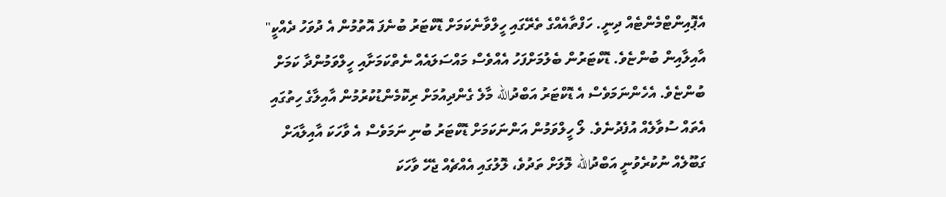އެޕޮއިންޓްމެންޓެއް ދިނީ. ހަފްތާއެއްގެ ތެރޭގައި ހީލްވާނެކަމަށް ޑޮކްޓަރު ބުނެފަ އޮތުމުން އެ ދުވަހު ދެއްކީ" އާއިލާއިން ބުންޏެވެ. ޑޮކްޓަރުން ބެލުމަށްފަހު އެއްވެސް މައްސަލައެއް ނެތްކަމަށާއި ހީލްވަމުންދާ ކަމަށް ބުންޏެވެ. އެހެންނަމަވެސް އެ ޑޮކްޓަރު އަބްދުالله މާލެ ގެންދިއުމަށް ރިކޮމެންޑުކުރުމުން އާއިލާގެ ހިތުގައި އެތައް ސުވާލެއް އުފެދުނެވެ. ލޯ ހީލްވަމުން އަންނަކަމަށް ޑޮކްޓަރު ބުނި ނަމަވެސް އެ ވާހަކަ އާއިލާއަށް ގަބޫލެއް ނުކުރެވުނީ އަބްދުالله ލޮލަށް ތަދުވެ، ލޮލުގައި އެއްޗެއް ޖެހޭ ވާހަކަ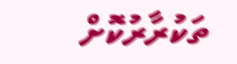ތަކުރާރުކޮށް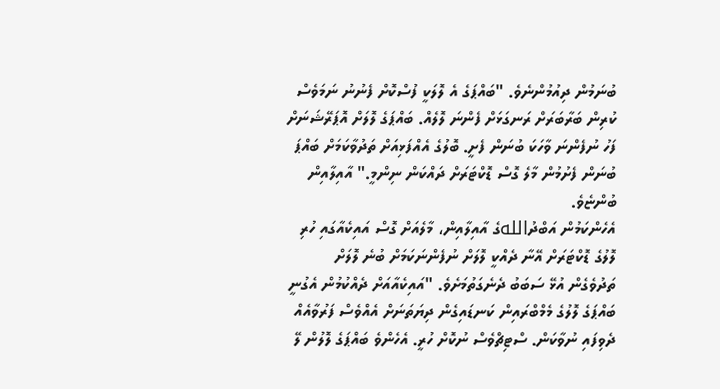ބުނަމުން ދިއުމުންނެވެ. "ބައްޕަގެ އެ ލޮލަކީ ފުސްކޮށް ފެނުނު ނަމަވެސް ކުރިން ބަރާބަރަށް ރަނގަޅަށް ފެންނަ ލޮލެއް. ބައްޕަގެ ލޮލަށް އޮޕަރޭޝަނަށް ފަހު ނުފެންނަ ވާހަކަ ބުނަން ފެށީ. ބޮލުގެ އެއްފަޅިއަށް ތަދުވާކަމަށް ބައްޕަ ބުނަން ފެށުމުން މާލެ ގޮސް ޑޮކްޓަރަށް ދައްކަން ނިންމީ." އާއިލާއިން ބުންޏެވެ.
އެހެންކަމުން އަބްދުاللهގެ އާއިލާއިން، މާލެއަށް ގޮސް އައިކެއާގައި ހުރި ލޮލުގެ ޑޮކްޓަރަށް އޭނާ ދެއްކީ ލޮލަށް ނުފެންނަކަމަށް ބުނެ ލޮލަށް ތަދުވެގެން އުޅޭ ސަބަބު ދެނެގަތުމަށެވެ. "އައިކެއާއަށް ދެއްކުމުން އެގުނީ ބައްޕަގެ ލޮލުގެ މެމްބްރައިން ކަނޑައިގެން ދިޔަތަނަށް އެއްވެސް ފަރުވާއެއް ދެވިފައި ނުވާކަން. ސްޓިޗްވެސް ނުކޮށް ހުރީ. އެހެންވެ ބައްޕަގެ ލޮލުން ލޭ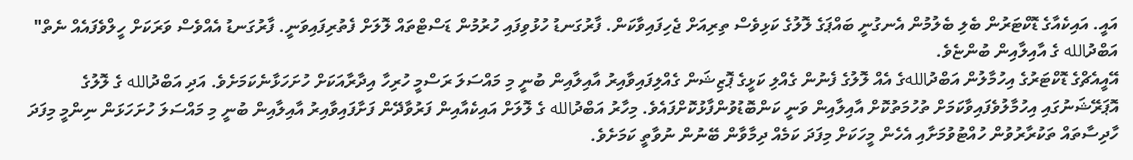އައީ. އައިކެއާގެ ޑޮކްޓަރުން ބެލި ބެލުމުން އެނގުނީ ބައްޕަގެ ލޮލުގެ ކަޅިވެސް ތިރިއަށް ޖެހިފައިވާކަން. ފާރުގަނޑު ހުޅުވިފައި ހުރުމުން ޑަސްޓްތައް ލޮލަށް ފެތުރިފައިވަނީ. ފާރުގަނޑު އެއްވެސް ވަރަކަށް ހީލްވެފައެއް ނެތް" އަބްދުالله ގެ އާއިލާއިން ބުންޏެވެ.
އޭއީއެޗްގެ ޑޮކްޓަރުގެ އިހުމާލުން އަބްދުاللهގެ އެއް ލޮލުގެ ފެނުން ގެއްލި ކަޅީގެ ޕޮޒިޝަން ގެއްލިފައިވާއިރު އާއިލާއިން ބުނީ މި މައްސަލަ ރަސްމީ ހުރިހާ އިދާރާއަކަށް ހުށަހަޅާނެކަމަށެވެ. އަދި އަބްދުالله ގެ ލޮލުގެ އޮޕަރޭޝަނުގައި އިހުމާލުވެފައިވާކަމަށް ތުހުމަތުކޮށް އާއިލާއިން ވަނީ ކަންބޮޑުވުންފާޅުކޮށްފައެވެ. މިހާރު އަބްދުالله ގެ ލޮލަށް އައިކެއާއިން ފަރުވާދޭން ފަށާފައިވާއިރު އާއިލާއިން ބުނީ މި މައްސަލަ ހުށަހަޅަން ނިންމީ މިފަދަ ހާދިސާތައް ތަކުރާރުވުން ހުއްޓުވުމަށާއި އެހެން މީހަކަށް މިފަދަ ކަމެއް ދިމާވާން ބޭނުން ނުވާތީ ކަމަށެވެ.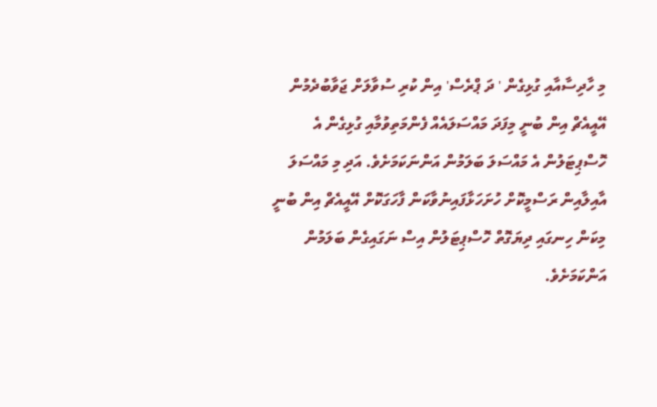މި ހާދިސާއާއި ގުޅިގެން ' ދަ ޕްރެސް' އިން ކުރި ސުވާލަށް ޖަވާބުދެމުން އޭއީއެޗް އިން ބުނީ މިފަދަ މައްސަލައެއް ފެންމަތިވުމާއި ގުޅިގެން އެ ހޮސްޕިޓަލުން އެ މައްސަލަ ބަލަމުން އަންނަކަމަށެވެ. އަދި މި މައްސަލަ އާއިލާއިން ރަސްމީކޮށް ހުށަހަޅާފައިނުވާކަން ފާހަގަކޮށް އޭއީއެޗް އިން ބުނީ މިކަން ހިނގައި ދިޔަގޮތް ހޮސްޕިޓަލުން އިސް ނަގައިގެން ބަލަމުން އަންކަމަށެވެ.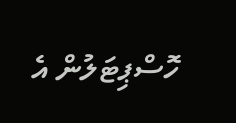ހޮސްޕިޓަލުން އެ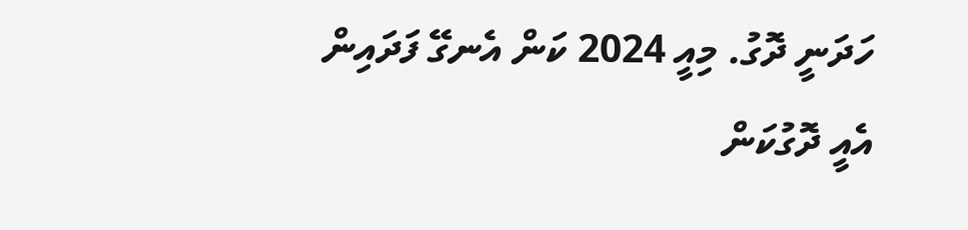ހަދަނީ ދޮގު. މިއީ 2024 ކަން އެނގޭ ފަދައިން އެއީ ދޮގުކަން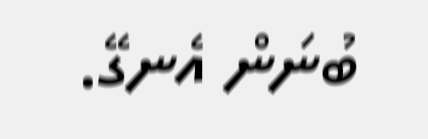ބުނަން އެނގޭ.